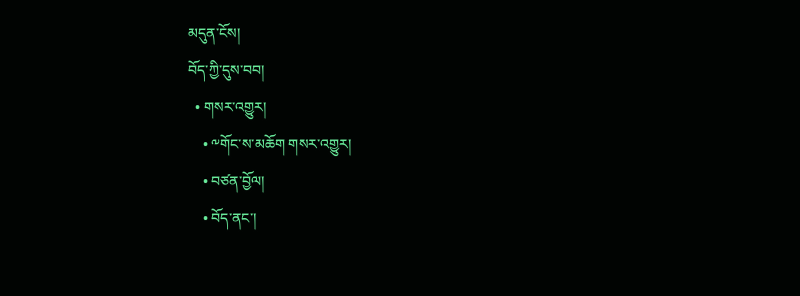མདུན་ངོས།
བོད་ཀྱི་དུས་བབ།
  • གསར་འགྱུར།
    • ༸གོང་ས་མཆོག གསར་འགྱུར།
    • བཙན་བྱོལ།
    • བོད་ནང་།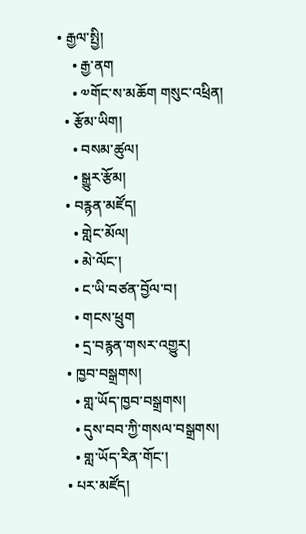• རྒྱལ་སྤྱི།
    • རྒྱ་ནག
    • ༧གོང་ས་མཆོག གསུང་འཕྲིན།
  • རྩོམ་ཡིག།
    • བསམ་ཚུལ།
    • སྒྱུར་རྩོམ།
  • བརྙན་མཛོད།
    • གླེང་མོལ།
    • མེ་ལོང་།
    • ང་ཡི་བཙན་བྱོལ་བ།
    • གངས་ཕྲུག
    • དྲ་བརྙན་གསར་འགྱུར།
  • ཁྱབ་བསྒྲགས།
    • གླ་ཡོད་ཁྱབ་བསྒྲགས།
    • དུས་བབ་ཀྱི་གསལ་བསྒྲགས།
    • གླ་ཡོད་རིན་གོང་།
  • པར་མཛོད།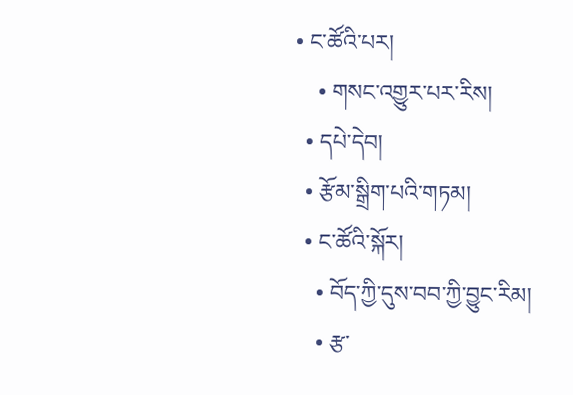• ང་ཚོའི་པར།
    • གསང་འགྱུར་པར་རིས།
  • དཔེ་དེབ།
  • རྩོམ་སྒྲིག་པའི་གཏམ།
  • ང་ཚོའི་སྐོར།
    • བོད་ཀྱི་དུས་བབ་ཀྱི་བྱུང་རིམ།
    • རྩ་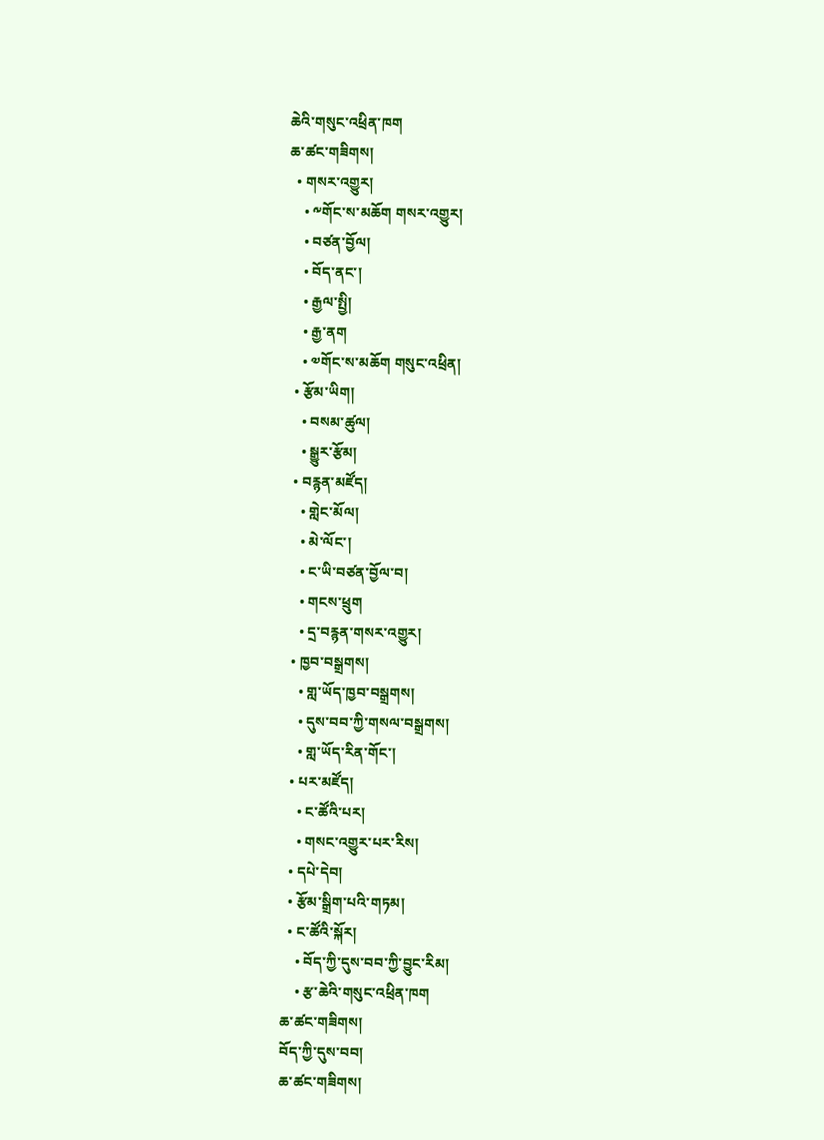ཆེའི་གསུང་འཕྲིན་ཁག
ཆ་ཚང་གཟིགས།
  • གསར་འགྱུར།
    • ༸གོང་ས་མཆོག གསར་འགྱུར།
    • བཙན་བྱོལ།
    • བོད་ནང་།
    • རྒྱལ་སྤྱི།
    • རྒྱ་ནག
    • ༧གོང་ས་མཆོག གསུང་འཕྲིན།
  • རྩོམ་ཡིག།
    • བསམ་ཚུལ།
    • སྒྱུར་རྩོམ།
  • བརྙན་མཛོད།
    • གླེང་མོལ།
    • མེ་ལོང་།
    • ང་ཡི་བཙན་བྱོལ་བ།
    • གངས་ཕྲུག
    • དྲ་བརྙན་གསར་འགྱུར།
  • ཁྱབ་བསྒྲགས།
    • གླ་ཡོད་ཁྱབ་བསྒྲགས།
    • དུས་བབ་ཀྱི་གསལ་བསྒྲགས།
    • གླ་ཡོད་རིན་གོང་།
  • པར་མཛོད།
    • ང་ཚོའི་པར།
    • གསང་འགྱུར་པར་རིས།
  • དཔེ་དེབ།
  • རྩོམ་སྒྲིག་པའི་གཏམ།
  • ང་ཚོའི་སྐོར།
    • བོད་ཀྱི་དུས་བབ་ཀྱི་བྱུང་རིམ།
    • རྩ་ཆེའི་གསུང་འཕྲིན་ཁག
ཆ་ཚང་གཟིགས།
བོད་ཀྱི་དུས་བབ།
ཆ་ཚང་གཟིགས།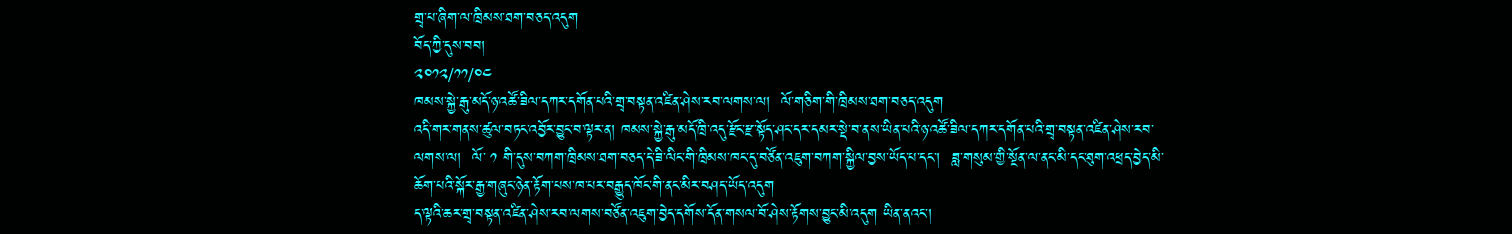གྲྭ་པ་ཞིག་ལ་ཁྲིམས་ཐག་བཅད་འདུག
བོད་ཀྱི་དུས་བབ།
༢༠༡༢/༡༡/༠༤
ཁམས་སྐྱེ་རྒུ་མདོ་ཉ་འཚོ་ཟིལ་དཀར་དགོན་པའི་གྲྭ་བསྟན་འཛིན་ཤེས་རབ་ལགས་ལ།  ལོ་གཅིག་གི་ཁྲིམས་ཐག་བཅད་འདུག
འདི་གར་གནས་ཚུལ་བཏང་འབྱོར་བྱུང་བ་ལྟར་ན། ཁམས་སྐྱེ་རྒུ་མདོ་ཁྲི་འདུ་རྫོང་རྫ་སྟོད་ཤང་དར་དམར་སྡེ་བ་ནས་ཡིན་པའི་ཉ་འཚོ་ཟིལ་དཀར་དགོན་པའི་གྲྭ་བསྟན་འཛིན་ཤེས་རབ་ལགས་ལ།  ལོ་ ༡ གི་དུས་བཀག་ཁྲིམས་ཐག་བཅད་དེ་ཟི་ལིང་གི་ཁྲིམས་ཁང་དུ་བཙོན་འཇུག་བཀག་སྐྱིལ་བྱས་ཡོད་པ་དང་།  ཟླ་གསུམ་གྱི་སྔོན་ལ་ནང་མི་དང་ཐུག་འཕྲད་བྱེད་མི་ཆོག་པའི་སྐོར་རྒྱ་གཞུང་ཉེན་རྟོག་པས་ཁ་པར་བརྒྱུད་ཁོང་གི་ནང་མིར་བཤད་ཡོད་འདུག
ད་ལྟའི་ཆར་གྲྭ་བསྟན་འཛིན་ཤེས་རབ་ལགས་བཙོན་འཇུག་བྱེད་དགོས་དོན་གསལ་བོ་ཤེས་རྟོགས་བྱུང་མི་འདུག ཡིན་ནའང་།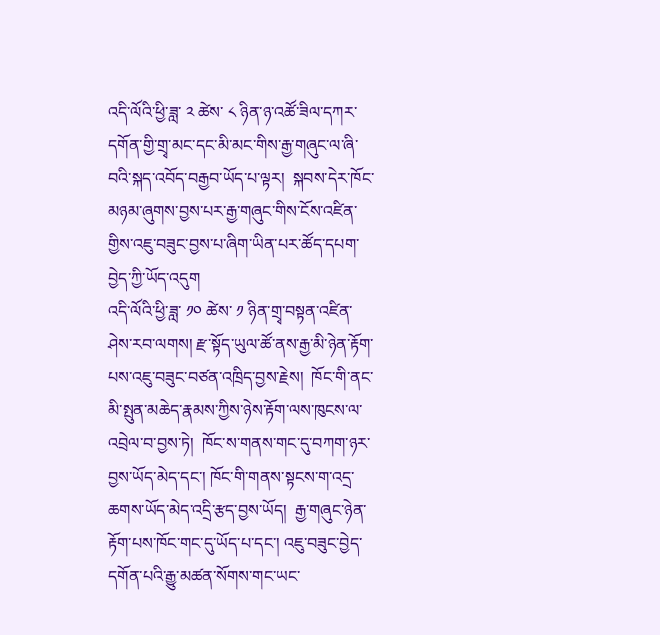འདི་ལོའི་ཕྱི་ཟླ་ ༢ ཚེས་ ༨ ཉིན་ཉ་འཚོ་ཟིལ་དཀར་དགོན་གྱི་གྲྭ་མང་དང་མི་མང་གིས་རྒྱ་གཞུང་ལ་ཞི་བའི་སྐད་འབོད་བརྒྱབ་ཡོད་པ་ལྟར།  སྐབས་དེར་ཁོང་མཉམ་ཞུགས་བྱས་པར་རྒྱ་གཞུང་གིས་ངོས་འཛིན་གྱིས་འཇུ་བཟུང་བྱས་པ་ཞིག་ཡིན་པར་ཚོད་དཔག་བྱེད་ཀྱི་ཡོད་འདུག
འདི་ལོའི་ཕྱི་ཟླ་ ༡༠ ཚེས་ ༡ ཉིན་གྲྭ་བསྟན་འཛིན་ཤེས་རབ་ལགས། རྫ་སྟོད་ཡུལ་ཚོ་ནས་རྒྱ་མི་ཉེན་རྟོག་པས་འཇུ་བཟུང་བཙན་འཁྲིད་བྱས་རྗེས།  ཁོང་གི་ནང་མི་སྤུན་མཆེད་རྣམས་ཀྱིས་ཉེས་རྟོག་ལས་ཁུངས་ལ་འབྲེལ་བ་བྱས་ཏེ།  ཁོང་ས་གནས་གང་དུ་བཀག་ཉར་བྱས་ཡོད་མེད་དང་། ཁོང་གི་གནས་སྟངས་ག་འདྲ་ཆགས་ཡོད་མེད་འདྲི་རྩད་བྱས་ཡོད།  རྒྱ་གཞུང་ཉེན་རྟོག་པས་ཁོང་གང་དུ་ཡོད་པ་དང་། འཇུ་བཟུང་བྱེད་དགོན་པའི་རྒྱུ་མཚན་སོགས་གང་ཡང་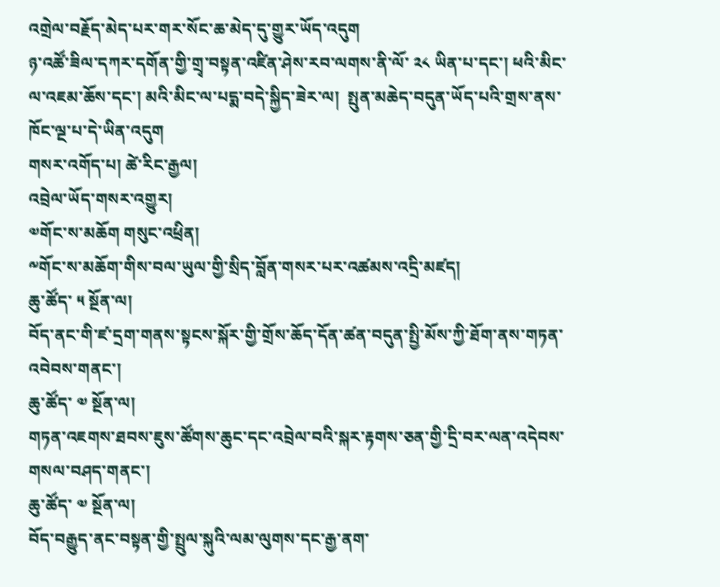འགྲེལ་བརྗོད་མེད་པར་གར་སོང་ཆ་མེད་དུ་གྱུར་ཡོད་འདུག
ཉ་འཚོ་ཟིལ་དཀར་དགོན་གྱི་གྲྭ་བསྟན་འཛིན་ཤེས་རབ་ལགས་ནི་ལོ་ ༢༨ ཡིན་པ་དང་། ཕའི་མིང་ལ་འཇམ་ཆོས་དང་། མའི་མིང་ལ་པདྨ་བདེ་སྐྱིད་ཟེར་ལ།  སྤུན་མཆེད་བདུན་ཡོད་པའི་གྲས་ནས་ཁོང་ལྔ་པ་དེ་ཡིན་འདུག
གསར་འགོད་པ། ཚེ་རིང་རྒྱལ།
འབྲེལ་ཡོད་གསར་འགྱུར།
༧གོང་ས་མཆོག གསུང་འཕྲིན།
༸གོང་ས་མཆོག་གིས་བལ་ཡུལ་གྱི་སྲིད་བློན་གསར་པར་འཚམས་འདྲི་མཛད།
ཆུ་ཚོད་ ༥ སྔོན་ལ།
བོད་ནང་གི་ཛ་དྲག་གནས་སྟངས་སྐོར་གྱི་གྲོས་ཆོད་དོན་ཚན་བདུན་སྤྱི་མོས་ཀྱི་ཐོག་ནས་གཏན་འབེབས་གནང་།
ཆུ་ཚོད་ ༧ སྔོན་ལ།
གཏན་འཇགས་ཐབས་ཇུས་ཚོགས་ཆུང་དང་འབྲེལ་བའི་སྐར་རྟགས་ཅན་གྱི་དྲི་བར་ལན་འདེབས་གསལ་བཤད་གནང་།
ཆུ་ཚོད་ ༧ སྔོན་ལ།
བོད་བརྒྱུད་ནང་བསྟན་གྱི་སྤྲུལ་སྐུའི་ལམ་ལུགས་དང་རྒྱ་ནག་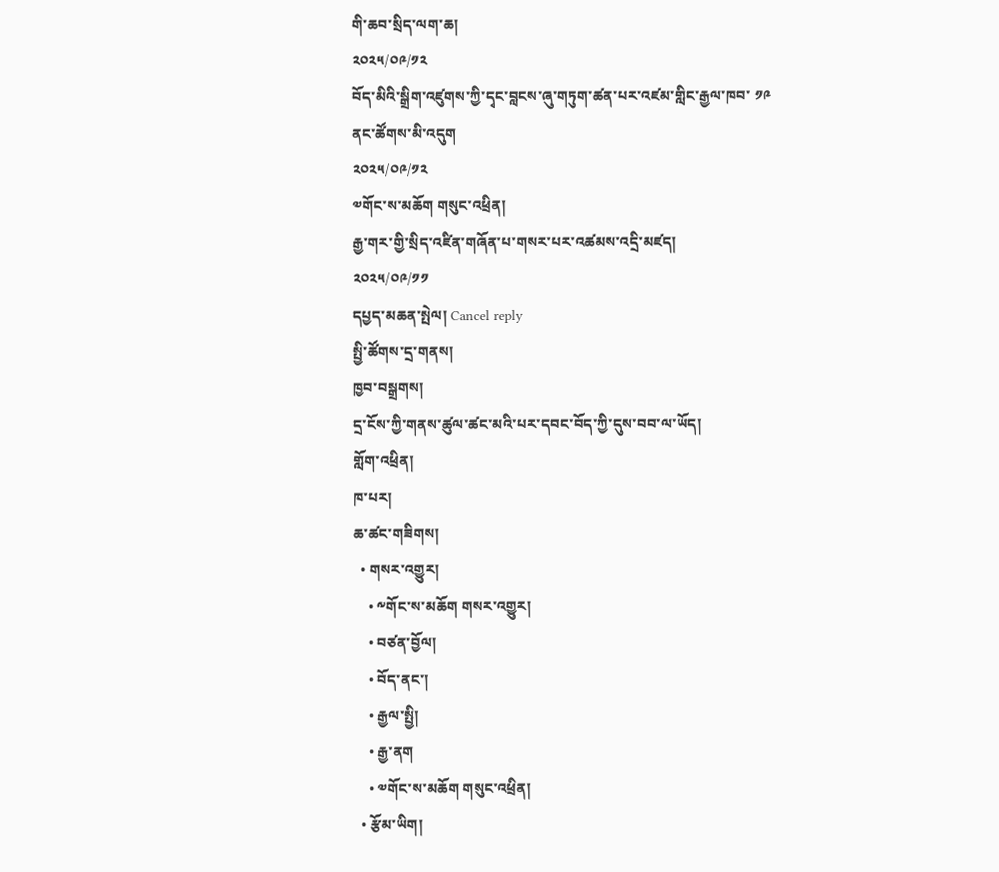གི་ཆབ་སྲིད་ལག་ཆ།
༢༠༢༥/༠༩/༡༢
བོད་མིའི་སྒྲིག་འཛུགས་ཀྱི་དྭང་བླངས་ཞུ་གཏུག་ཚན་པར་འཛམ་གླིང་རྒྱལ་ཁབ་ ༡༩ ནང་ཚོགས་མི་འདུག
༢༠༢༥/༠༩/༡༢
༧གོང་ས་མཆོག གསུང་འཕྲིན།
རྒྱ་གར་གྱི་སྲིད་འཛིན་གཞོན་པ་གསར་པར་འཚམས་འདྲི་མཛད།
༢༠༢༥/༠༩/༡༡
དཔྱད་མཆན་སྤེལ། Cancel reply
སྤྱི་ཚོགས་དྲ་གནས།
ཁྱབ་བསྒྲགས།
དྲ་ངོས་ཀྱི་གནས་ཚུལ་ཚང་མའི་པར་དབང་བོད་ཀྱི་དུས་བབ་ལ་ཡོད།
གློག་འཕྲིན།
ཁ་པར།
ཆ་ཚང་གཟིགས།
  • གསར་འགྱུར།
    • ༸གོང་ས་མཆོག གསར་འགྱུར།
    • བཙན་བྱོལ།
    • བོད་ནང་།
    • རྒྱལ་སྤྱི།
    • རྒྱ་ནག
    • ༧གོང་ས་མཆོག གསུང་འཕྲིན།
  • རྩོམ་ཡིག།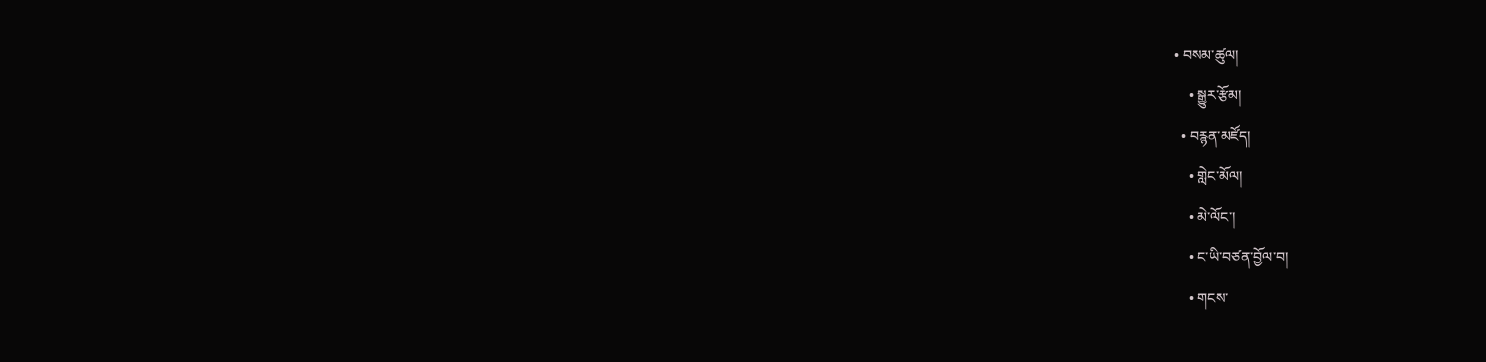• བསམ་ཚུལ།
    • སྒྱུར་རྩོམ།
  • བརྙན་མཛོད།
    • གླེང་མོལ།
    • མེ་ལོང་།
    • ང་ཡི་བཙན་བྱོལ་བ།
    • གངས་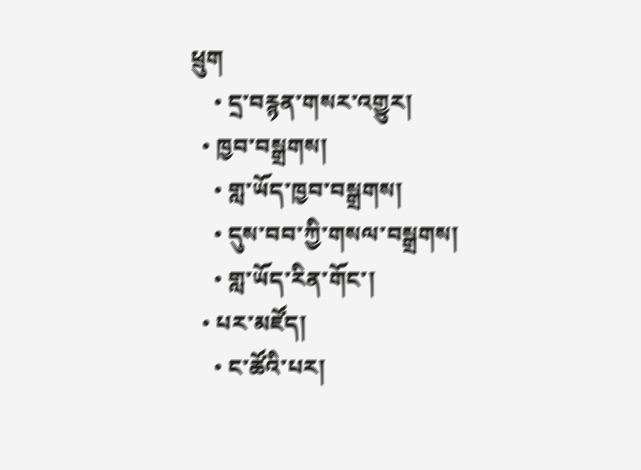ཕྲུག
    • དྲ་བརྙན་གསར་འགྱུར།
  • ཁྱབ་བསྒྲགས།
    • གླ་ཡོད་ཁྱབ་བསྒྲགས།
    • དུས་བབ་ཀྱི་གསལ་བསྒྲགས།
    • གླ་ཡོད་རིན་གོང་།
  • པར་མཛོད།
    • ང་ཚོའི་པར།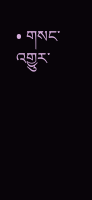• གསང་འགྱུར་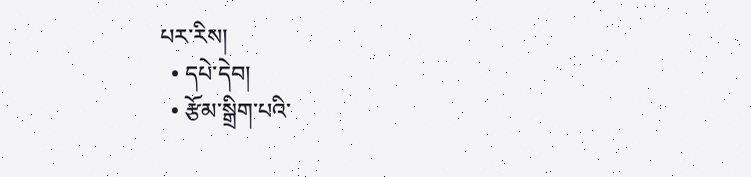པར་རིས།
  • དཔེ་དེབ།
  • རྩོམ་སྒྲིག་པའི་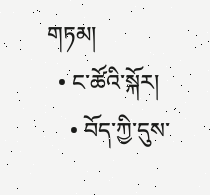གཏམ།
  • ང་ཚོའི་སྐོར།
    • བོད་ཀྱི་དུས་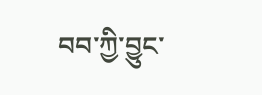བབ་ཀྱི་བྱུང་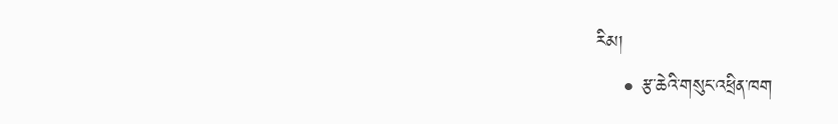རིམ།
    • རྩ་ཆེའི་གསུང་འཕྲིན་ཁག